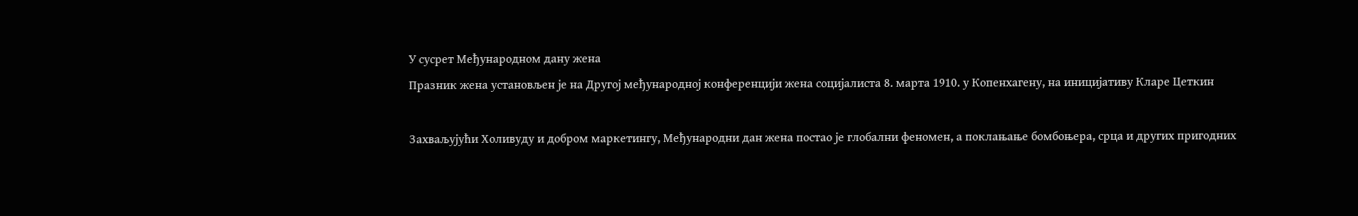У сусрет Међународном дану жена
Празник жена установљен је на Другој међународној конференцији жена социјалиста 8. марта 1910. у Копенхагену, на иницијативу Кларе Цеткин

Захваљујући Холивуду и добром маркетингу, Међународни дан жена постао је глобални феномен, а поклањање бомбоњера, срца и других пригодних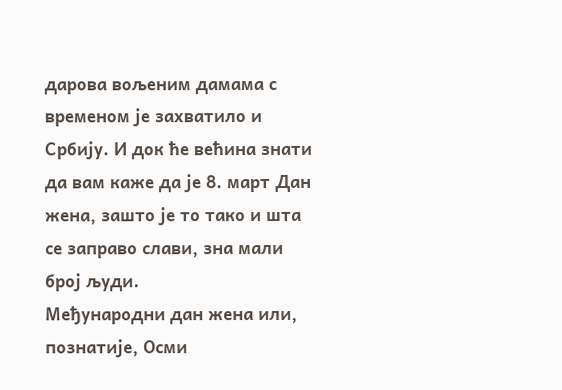дарова вољеним дамама с временом је захватило и Србију. И док ће већина знати да вам каже да је 8. март Дан жена, зашто је то тако и шта се заправо слави, зна мали број људи.
Међународни дан жена или, познатије, Осми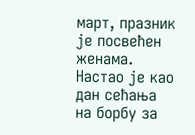март, празник је посвећен женама. Настао је као дан сећања на борбу за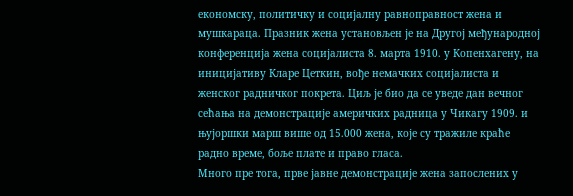економску, политичку и социјалну равноправност жена и мушкараца. Празник жена установљен је на Другој међународној конференција жена социјалиста 8. марта 1910. у Копенхагену, на иницијативу Кларе Цеткин, вође немачких социјалиста и женског радничког покрета. Циљ је био да се уведе дан вечног сећања на демонстрације америчких радница у Чикагу 1909. и њујоршки марш више од 15.000 жена, које су тражиле краће радно време, боље плате и право гласа.
Много пре тога, прве јавне демонстрације жена запослених у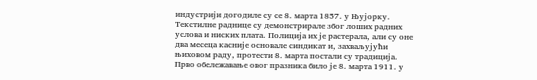индустрији догодиле су се 8. марта 1857. у Њујорку. Текстилне раднице су демонстрирале због лоших радних услова и ниских плата. Полиција их је растерала, али су оне два месеца касније основале синдикат и, захваљујући њиховом раду, протести 8. марта постали су традиција.
Прво обележавање овог празника било је 8. марта 1911. у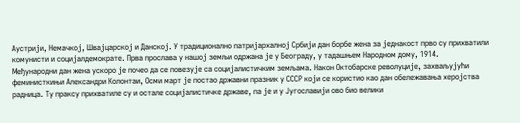Аустрији, Немачкој, Швајцарској и Данској. У традиционално патријархалној Србији дан борбе жена за једнакост прво су прихватили комунисти и социјалдемократе. Прва прослава у нашој земљи одржана је у Београду, у тадашњем Народном дому, 1914.
Међународни дан жена ускоро је почео да се повезује са социјалистичким земљама. Након Октобарске револуције, захваљујући феминисткињи Александри Колонтаи, Осми март је постао државни празник у СССР који се користио као дан обележавања херојства радница. Ту праксу прихватиле су и остале социјалистичке државе, па је и у Југославији ово био велики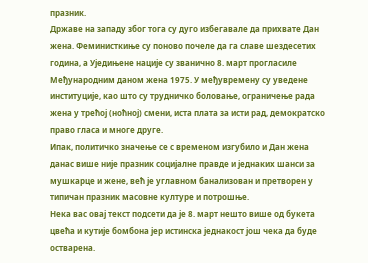празник.
Државе на западу због тога су дуго избегавале да прихвате Дан жена. Феминисткиње су поново почеле да га славе шездесетих година, а Уједињене нације су званично 8. март прогласиле Међународним даном жена 1975. У међувремену су уведене институције, као што су трудничко боловање, ограничење рада жена у трећој (ноћној) смени, иста плата за исти рад, демократско право гласа и многе друге.
Ипак, политичко значење се с временом изгубило и Дан жена данас више није празник социјалне правде и једнаких шанси за мушкарце и жене, већ је углавном банализован и претворен у типичан празник масовне културе и потрошње.
Нека вас овај текст подсети да је 8. март нешто више од букета цвећа и кутије бомбона јер истинска једнакост још чека да буде остварена.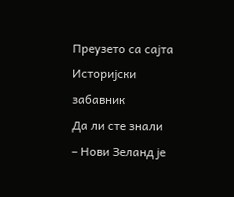Преузето са сајта Историјски забавник
Да ли сте знали
– Нови Зеланд је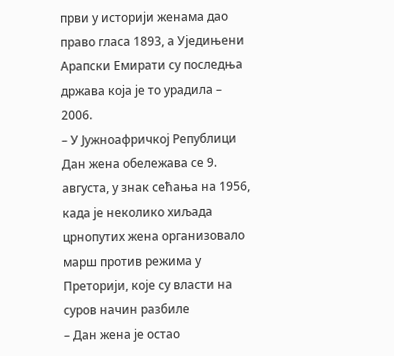први у историји женама дао право гласа 1893, а Уједињени Арапски Емирати су последња држава која је то урадила – 2006.
– У Јужноафричкој Републици Дан жена обележава се 9. августа, у знак сећања на 1956, када је неколико хиљада црнопутих жена организовало марш против режима у Преторији, које су власти на суров начин разбиле
– Дан жена је остао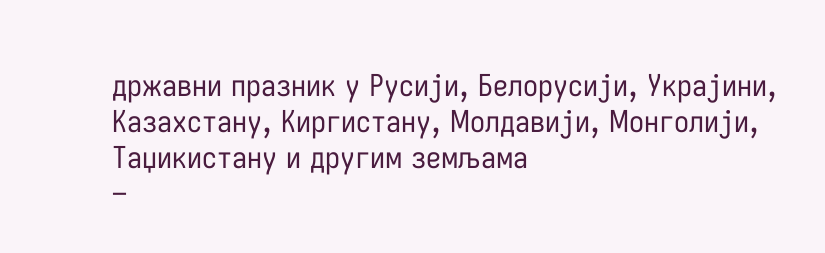државни празник у Русији, Белорусији, Украјини, Казахстану, Киргистану, Молдавији, Монголији, Таџикистану и другим земљама
–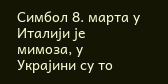Симбол 8. марта у Италији је мимоза, у Украјини су то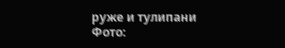руже и тулипани
Фото: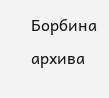Борбина архива